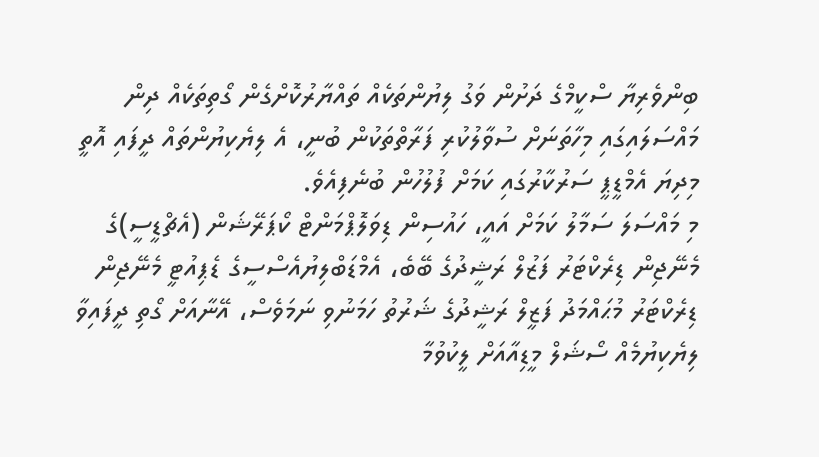ބިންވެރިޔާ ސްކީމްގެ ދަށުން ވަގު ލިޔުންތަކެއް ތައްޔާރުކޮށްގެން ގޯތިތަކެއް ދިން މައްސަލައިގައި މިހާތަނަށް ސުވާލުކުރި ފަރާތްތަކުން ބުނީ، އެ ލިޔެކިޔުންތައް ދީފައި އޮތީ މިދިޔަ އެމްޑީޕީ ސަރުކާރުގައި ކަމަށް ފުލުހުން ބުނެފިއެވެ.
މި މައްސަލަ ސަމާލު ކަމަށް އައީ، ހައުސިން ޑިވަލޮޕްމަންޓް ކޯޕަރޭޝަން (އެޗްޑީސީ)ގެ މެނޭޖިން ޑިރެކްޓަރު ފަޒުލް ރަޝީދުގެ ބޭބެ، އެމްޑަބްލިޔުއެސްސީގެ ޑެޕިއުޓީ މެނޭޖިން ޑިރެކްޓަރު މުޙައްމަދު ފަޒީލް ރަޝީދުގެ ޝަރުތު ހަމަނުވި ނަމަވެސް، އޭނާއަށް ގޯތި ދީފައިވާ ލިޔެކިޔުމެއް ސޯޝަލް މީޑިއާއަށް ލީކުވުމާ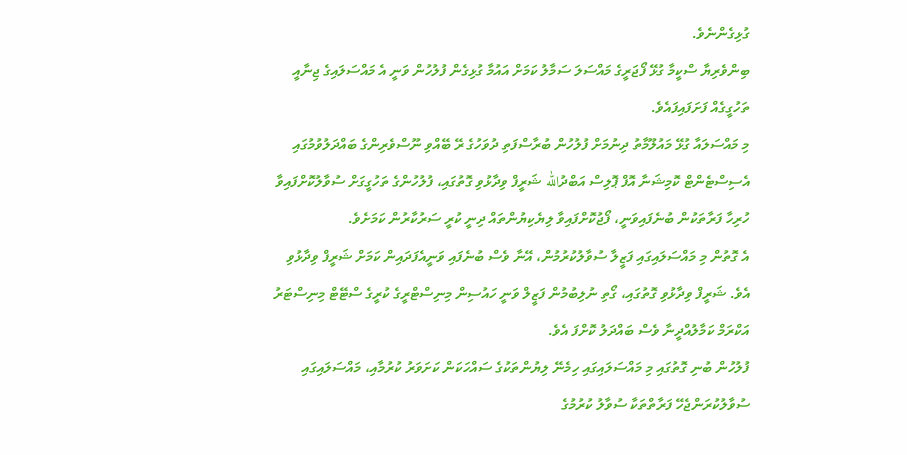ގުޅިގެންނެވެ.
ބިންވެރިޔާ ސްކީމާ ގުޅޭ ފޯޖަރީގެ މައްސަލަ ސަމާލު ކަމަށް އައުމާ ގުޅިގެން ފުލުހުން ވަނީ އެ މައްސަލައިގެ ޖިނާއީ ތަހުގީގެއް ފަށަފައިފައެވެ.
މި މައްސަލައާ ގުޅޭ މައުލޫމާތު ދިނުމަށް ފުލުހުން ބުރާސްފަތި ދުވަހުގެ ރޭ ބޭއްވި ނޫސްވެރިންގެ ބައްދަލުވުމުގައި އެސިސްޓެންޓް ކޮމިޝަނާ އޮފް ޕޮލިސް އަބްދުالله ޝަރީފް ވިދާޅުވި ގޮތުގައި، ފުލުހުންގެ ތަހުގީގަށް ސުވާލުކޮށްފައިވާ ހުރިހާ ފަރާތަކުން ބުނެފައިވަނީ، ފޯޖުކޮށްފައިވާ ލިޔެކިޔުންތައް ދިނީ ކުރީ ސަރުކާރުން ކަމަށެވެ.
އެ ގޮތުން މި މައްސަލައިގައި ފަޒީލާ ސުވާލުކުރުމުން، އޭނާ ވެސް ބުނެފައި ވަނީއެފަދައިން ކަމަށް ޝަރީފް ވިދާޅުވި އެވެ. ޝަރީފް ވިދާޅުވި ގޮތުގައި، ގޯތި ނުލިބުމުން ފަޒީލް ވަނީ ހައުސިން މިނިސްޓްރީގެ ކުރީގެ ސްޓޭޓް މިނިސްޓަރު އަކްރަމް ކަމާލުއްދީނާ ވެސް ބައްދަލު ކޮށްފަ އެވެ.
ފުލުހުން ބުނި ގޮތުގައި މި މައްސަލައިގައި ހިމެނޭ ލިޔުންތަކުގެ ސައްހަކަން ކަށަވަރު ކުރުމާއި، މައްސަލައިގައި ސުވާލުކުރަންޖެހޭ ފަރާތްތަކާ ސުވާލު ކުރުމުގެ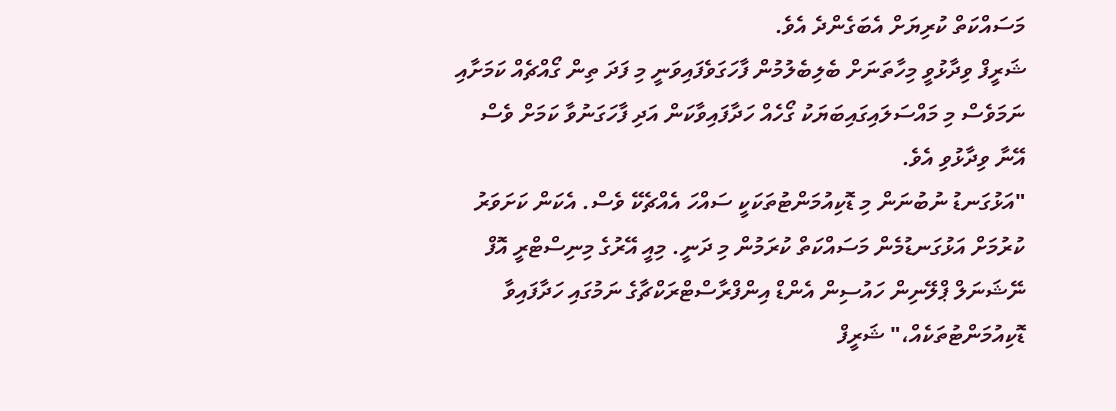މަސައްކަތް ކުރިޔަށް އެބަގެންދެ އެވެ.
ޝަރީފް ވިދާޅުވީ މިހާތަނަށް ބެލިބެލުމުން ފާހަގަވެފައިވަނީ މި ފަދަ ތިން ގޯއްޗެއް ކަމަށާއި ނަމަވެސް މި މައްސަލައިގައިބަޔަކު ގޯހެއް ހަދާފައިވާކަން އަދި ފާހަގަނުވާ ކަމަށް ވެސް އޭނާ ވިދާޅުވި އެވެ.
"އަޅުގަނޑު ނުބުނަން މި ޑޮކިއުމަންޓުތަކަކީ ސައްހަ އެއްޗެކޭ ވެސް. އެކަން ކަށަވަރު ކުރުމަށް އަޅުގަނޑުމެން މަސައްކަތް ކުރަމުން މި ދަނީ. މިއީ އޭރުގެ މިނިސްޓްރީ އޮފް ނޭޝަނަލް ޕްލޭނިން ހައުސިން އެންޑް އިންފްރާސްޓްރަކްޗާގެ ނަމުގައި ހަދާފައިވާ ޑޮކިއުމަންޓުތަކެއް،" ޝަރީފް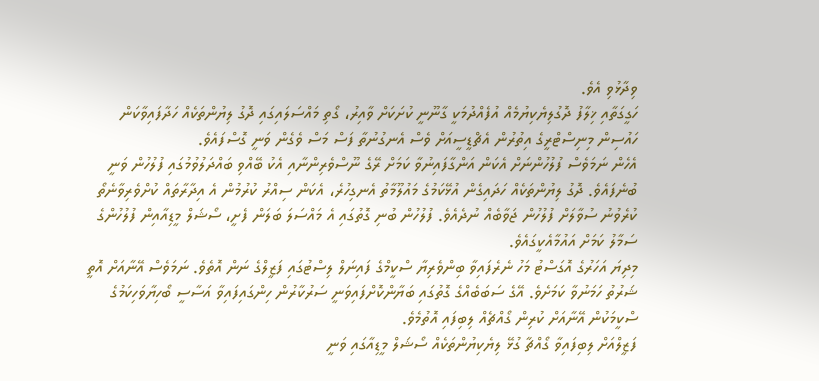ވިދާޅުވި އެވެ.
ހަގީގަތާއި ޚިލާފު ދޮގުލިޔެކިޔުމެއް އުފެއްދުމަކީ ގާނޫނީ ކުށަކަށް ވާއިރު، ގޯތި މައްސަލައިގައި ދޮގު ލިޔުންތަކެއް ހަދާފައިވާކަން ހައުސިން މިނިސްޓްރީގެ އިތުރުން އެޗްޑީސީއަށް ވެސް އެނގުނުތާ ފަސް މަސް ވެގެން ވަނީ ގޮސްފައެވެ.
އެހެން ނަމަވެސް ފުލުހުންނަށް އެކަން އަންގާފައިނުވާ ކަމަށް ރޭގެ ނޫސްވެރިންނާއި އެކު ބޭއްވި ބައްދަލުވުމުގައި ފުލުހުން ވަނީ ބުނެފައެވެ. ދޮގު ލިޔުންތަކެއް ހަދައިގެން އުޅޭކަމުގެ މައުލޫމާތު އެނގިހުރެ، އެކަން ސިއްރު ކުރުމުން އެ އިދާރާތައް ކުށްވެރިވާނެތޯ ކުރެވުނު ސުވާލަށް ފުލުހުން ޖަވާބެއް ނުދެއެވެ. ފުލުހުން ބުނި ގޮތުގައި އެ މައްސަލަ ބަލަން ފެށީ، ސޯޝަލް މީޑިއާއިން ފުލުހުންގެ ސަމާލު ކަމަށް އައުމާއެކީގައެވެ.
މިދިޔަ އަހަރުގެ އޮގަސްޓު މަހު ނެރެފައިވާ ބިންވެރިޔާ ސްކީމްގެ ފައިނަލް ލިސްޓުގައި ފަޒީލްގެ ނަން އޮތެވެ. ނަމަވެސް އޭނާއަށް އޮތީ ޝަރުތު ހަމަނުވާ ކަމަށެވެ. އޭގެ ސަބަބެއްގެ ގޮތުގައި ބަޔާންކޮށްފައިވަނީ ސަރުކާރުން ހިންގައިފައިވާ އަސާސީ ބޯހިޔާވަހިކަމުގެ ސްކީމަކުން އޭނާއަށް ކުރިން ގޯއްޗެއް ލިބިފައި އޮތުމެވެ.
ފަޒީލްއަށް ލިބިފައިވާ ގޯއްޗާ ގުޅޭ ލިޔެކިޔުންތަކެއް ސޯޝަލް މީޑިއާގައި ވަނީ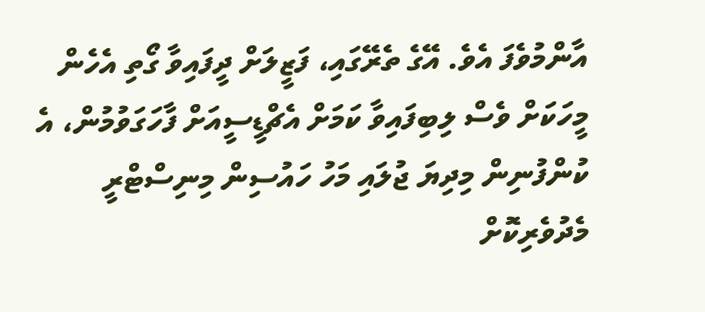އާންމުވެފަ އެވެ. އޭގެ ތެރޭގައި، ފަޒީލަށް ދީފައިވާ ގޯތި އެހެން މީހަކަށް ވެސް ލިބިފައިވާ ކަމަށް އެޗްޑީސީއަށް ފާހަގަވުމުން، އެ ކުންފުނިން މިދިޔަ ޖުލައި މަހު ހައުސިން މިނިސްޓްރީ މެދުވެރިކޮށް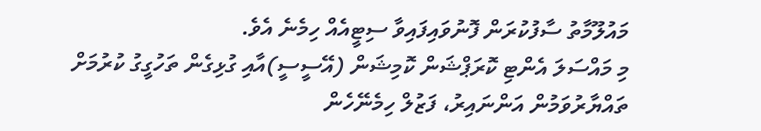މައުލޫމާތު ސާފުކުރަން ފޮނުވައިފައިވާ ސިޓީއެއް ހިމެނެ އެވެ.
މި މައްސަލަ އެންޓި ކޮރަޕްޝަން ކޮމިޝަން (އޭސީސީ)އާއި ގުޅިގެން ތަހުގީގު ކުރުމަށް ތައްޔާރުވަމުން އަންނައިރު، ފަޒުލް ހިމެނޭހެން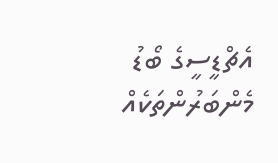އެޗްޑީސީގެ ބޯޑު މެންބަރުންތަކެއް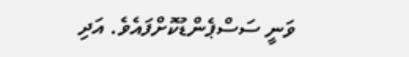ވަނީ ސަސްޕެންޑުކޮށްފައެވެ. އަދި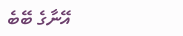އޭނާގެ ބޭބެ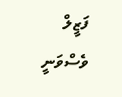ފަޒީލް ވެސްވަނީ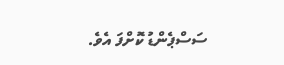ސަސްޕެންޑު ކޮށްފަ އެވެ.